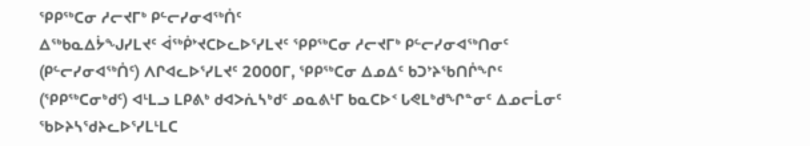ᕿᑭᖅᑕᓂ ᓱᓕᔪᒥᒃ ᑭᓪᓕᓯᓂᐊᖅᑏᑦ
ᐃᖅᑲᓇᐃᔮᖑᓯᒪᔪᑦ ᐋᖅᑮᔾᔪᑕᐅᓚᐅᕐᓯᒪᔪᑦ ᕿᑭᖅᑕᓂ ᓱᓕᔪᒥᒃ ᑭᓪᓕᓯᓂᐊᖅᑎᓂᑦ (ᑭᓪᓕᓯᓂᐊᖅᑏᑦ) ᐱᒋᐊᓚᐅᕐᓯᒪᔪᑦ 2000ᒥ, ᕿᑭᖅᑕᓂ ᐃᓄᐃᑦ ᑲᑐᔾᔨᖃᑎᒌᖏᑦ (ᕿᑭᖅᑕᓂᒃᑯᑦ) ᐊᒻᒪᓗ ᒪᑭᕕᒃ ᑯᐊᐳᕇᓴᒃᑯᑦ ᓄᓇᕕᒻᒥ ᑲᓇᑕᐅᑉ ᒐᕙᒪᒃᑯᖏᓐᓂᑦ ᐃᓄᓕᒫᓂᑦ ᖃᐅᔨᓴᖁᔨᓚᐅᕐᓯᒪᒻᒪᑕ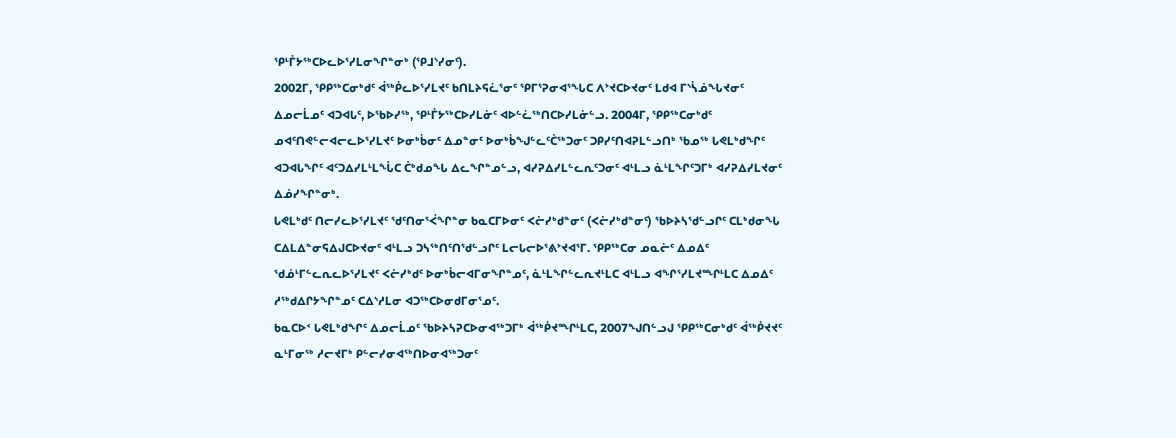ᕿᒻᒦᔭᖅᑕᐅᓚᐅᕐᓯᒪᓂᖏᓐᓂᒃ (ᕿᒧᔅᓯᓂᑦ).
2002ᒥ, ᕿᑭᖅᑕᓂᒃᑯᑦ ᐋᖅᑮᓚᐅᕐᓯᒪᔪᑦ ᑲᑎᒪᔨᕋᓛᕐᓂᑦ ᕿᒥᕐᕈᓂᐊᕐᖓᑕ ᐱᔾᔪᑕᐅᔪᓂᑦ ᒪᑯᐊ ᒥᔅᓵᓅᖓᔪᓂᑦ ᐃᓄᓕᒫᓄᑦ ᐊᑐᐊᒐᑦ, ᐅᖃᐅᓯᖅ, ᕿᒻᒦᔭᖅᑕᐅᓯᒪᓃᑦ ᐊᐅᓪᓛᖅᑎᑕᐅᓯᒪᓃᓪᓗ. 2004ᒥ, ᕿᑭᖅᑕᓂᒃᑯᑦ ᓄᐊᑦᑎᕙᓪᓕᐊᓕᓚᐅᕐᓯᒪᔪᑦ ᐅᓂᒃᑳᓂᑦ ᐃᓄᓐᓂᑦ ᐅᓂᒃᑳᖑᓪᓚᑦᑖᖅᑐᓂᑦ ᑐᑭᓯᑦᑎᐊᕈᒪᓪᓗᑎᒃ ᖃᓄᖅ ᒐᕙᒪᒃᑯᖏᑦ ᐊᑐᐊᒐᖏᑦ ᐊᑦᑐᐃᓯᒪᒻᒪᖔᑕ ᑖᒃᑯᓄᖓ ᐃᓚᖏᓐᓄᓪᓗ, ᐊᓯᕈᐃᓯᒪᓪᓚᕆᑦᑐᓂᑦ ᐊᒻᒪᓗ ᓈᒻᒪᖏᑦᑐᒥᒃ ᐊᓯᕈᐃᓯᒪᔪᓂᑦ ᐃᓅᓯᖏᓐᓂᒃ.
ᒐᕙᒪᒃᑯᑦ ᑎᓕᓯᓚᐅᕐᓯᒪᔪᑦ ᖁᑦᑎᓂᕐᐹᖏᓐᓂ ᑲᓇᑕᒥᐅᓂᑦ ᐸᓖᓯᒃᑯᓐᓂᑦ (ᐸᓖᓯᒃᑯᓐᓂᑦ) ᖃᐅᔨᓴᖁᓪᓗᒋᑦ ᑕᒪᒃᑯᓂᖓ ᑕᐃᒪᐃᓐᓂᕋᐃᒍᑕᐅᔪᓂᑦ ᐊᒻᒪᓗ ᑐᓴᖅᑎᑦᑎᖁᓪᓗᒋᑦ ᒪᓕᒐᓕᐅᕐᕕᔾᔪᐊᕐᒥ. ᕿᑭᖅᑕᓂ ᓄᓇᓖᑦ ᐃᓄᐃᑦ ᖁᓅᒻᒥᓪᓚᕆᓚᐅᕐᓯᒪᔪᑦ ᐸᓖᓯᒃᑯᑦ ᐅᓂᒃᑳᓕᐊᒥᓂᖏᓐᓄᑦ, ᓈᒻᒪᖏᓪᓚᕆᔪᒻᒪᑕ ᐊᒻᒪᓗ ᐊᖏᕐᓯᒪᔪᙱᒻᒪᑕ ᐃᓄᐃᑦ ᓱᖅᑯᐃᒋᔭᖏᓐᓄᑦ ᑕᐃᔅᓱᒪᓂ ᐊᑐᖅᑕᐅᓂᑯᒥᓂᕐᓄᑦ.
ᑲᓇᑕᐅᑉ ᒐᕙᒪᒃᑯᖏᑦ ᐃᓄᓕᒫᓄᑦ ᖃᐅᔨᓴᕈᑕᐅᓂᐊᖅᑐᒥᒃ ᐋᖅᑮᔪᙱᒻᒪᑕ, 2007ᖑᑎᓪᓗᒍ ᕿᑭᖅᑕᓂᒃᑯᑦ ᐋᖅᑮᔪᔪᑦ ᓇᒻᒥᓂᖅ ᓱᓕᔪᒥᒃ ᑭᓪᓕᓯᓂᐊᖅᑎᐅᓂᐊᖅᑐᓂᑦ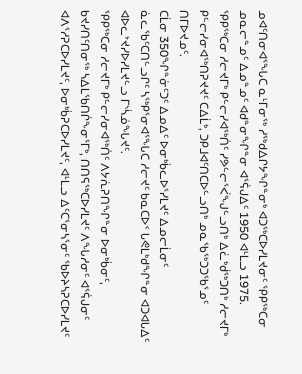ᓄᐊᑦᑎᓂᐊᕐᖓᑕ ᓇᒻᒥᓂᖅ ᓱᖅᑯᐃᒋᔭᖏᓐᓂᒃ ᐊᑐᖅᑕᐅᓯᒪᔪᓂᑦ ᕿᑭᖅᑕᓂ ᓄᓇᓕᓐᓄᑦ ᐃᓄᓐᓄᑦ ᐊᑯᓐᓂᖏᓐᓂ ᐊᕐᕌᒍᐃᑦ 1950 ᐊᒻᒪᓗ 1975. ᕿᑭᖅᑕᓂ ᓱᓕᔪᒥᒃ ᑭᓪᓕᓯᐊᖅᑏᑦ ᓯᕗᓪᓕᕐᐹᖑᓪᓗᑎᒃ ᐃᓛᒃᑰᖅᑐᑎᒃ ᓱᓕᔪᒥᒃ ᑭᓪᓕᓯᓂᐊᖅᑎᕈᔪᔪᑦ ᑕᐃᒫᒃ, ᑐᑭᒧᐊᑦᑎᑕᐅᓪᓗᑎᒃ ᓄᓇᖃᖅᑐᑐᖃᕐᓄᑦ ᑎᒥᐅᔪᓄᑦ.
ᑕᒫᓂ 350ᖏᓐᓃᑦᑐᑦ ᐃᓄᐃᑦ ᐅᓂᒃᑳᓚᐅᕐᓯᒪᔪᑦ ᐃᓄᓕᒫᓂᑦ ᓈᓚᖃᑦᑕᑎᓪᓗᒋᑦ ᓴᖅᑭᕐᓂᐊᕐᖓᑕ ᓱᓕᔪᑦ ᑲᓇᑕᐅᑉ ᒐᕙᒪᒃᑯᖏᓐᓂ ᐊᑐᐊᒐᐃᑦ ᐊᐅᓚᔾᔪᓯᐅᓯᒪᔪᓪᓗ ᒥᔅᓵᓅᖓᔪᑦ.
ᕿᑭᖅᑕᓂ ᓱᓕᔪᒥᒃ ᑭᓪᓕᓯᓂᐊᖅᑏᑦ ᐱᔭᕇᕈᑎᖏᓐᓂ ᐅᓂᒃᑳᓂᑦ, ᑲᔪᓯᑎᑦᑎᓂᖅ ᓴᐃᒪᖃᑎᒌᖕᓂᕐᒥᒃ, ᑎᑎᕋᖅᑕᐅᓯᒪᔪᑦ ᐱᖓᓱᓂᑦ ᐊᕐᕌᒍᓂᑦ ᐊᐱᕐᓱᕈᑕᐅᓯᒪᔪᑦ, ᐅᓂᒃᑳᕈᑕᐅᓯᒪᔪᑦ, ᐊᒻᒪᓗ ᐃᑦᑕᕐᓂᓴᕐᓂᑦ ᖃᐅᔨᓴᕈᑕᐅᓯᒪᔪᑦ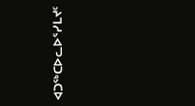ᐊᑐᖅᑕᐅᓚᐅᕐᓯᒪᔪᑦ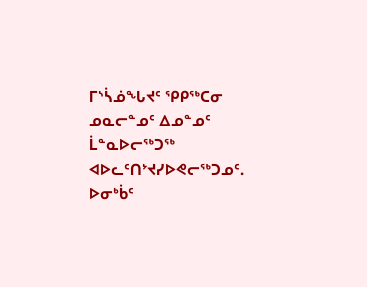ᒥᔅᓵᓅᖓᔪᑦ ᕿᑭᖅᑕᓂ ᓄᓇᓕᓐᓄᑦ ᐃᓄᓐᓄᑦ ᒫᓐᓇᐅᓕᖅᑐᖅ ᐊᐅᓚᑦᑎᔾᔪᓯᐅᕙᓕᖅᑐᓄᑦ. ᐅᓂᒃᑳᑦ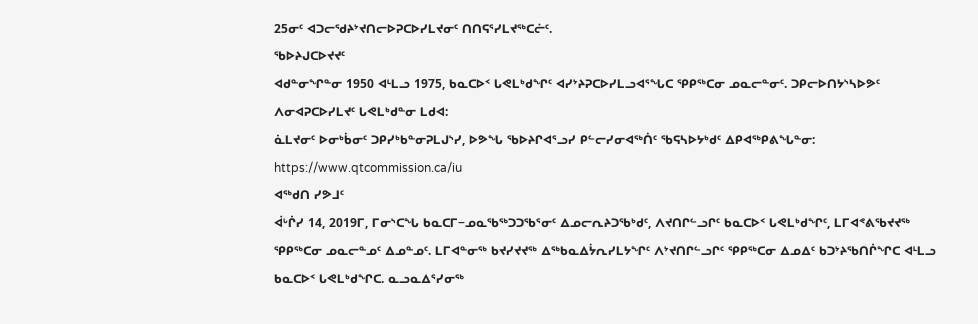25ᓂᑦ ᐊᑐᓕᖁᔨᔾᔪᑎᓕᐅᕈᑕᐅᓯᒪᔪᓂᑦ ᑎᑎᕋᕐᓯᒪᔪᖅᑕᓖᑦ.
ᖃᐅᔨᒍᑕᐅᔪᔪᑦ
ᐊᑯᓐᓂᖏᓐᓂ 1950 ᐊᒻᒪᓗ 1975, ᑲᓇᑕᐅᑉ ᒐᕙᒪᒃᑯᖏᑦ ᐊᓯᔾᔨᕈᑕᐅᓯᒪᓗᐊᕐᖓᑕ ᕿᑭᖅᑕᓂ ᓄᓇᓕᓐᓂᑦ. ᑐᑭᓕᐅᑎᔭᔅᓴᐅᕗᑦ ᐱᓂᐊᕈᑕᐅᓯᒪᔪᑦ ᒐᕙᒪᒃᑯᓐᓂ ᒪᑯᐊ:
ᓈᒪᔪᓂᑦ ᐅᓂᒃᑳᓂᑦ ᑐᑭᓯᒃᑲᓐᓂᕈᒪᒍᔅᓯ, ᐅᕗᖓ ᖃᐅᔨᒋᐊᕐᓗᓯ ᑭᓪᓕᓯᓂᐊᖅᑏᑦ ᖃᕋᓴᐅᔭᒃᑯᑦ ᐃᑭᐊᖅᑭᕕᖓᓐᓂ: https://www.qtcommission.ca/iu
ᐊᖅᑯᑎ ᓯᕗᒧᑦ
ᐋᒡᒌᓯ 14, 2019ᒥ, ᒥᓂᔅᑕᖓ ᑲᓇᑕᒥ−ᓄᓇᖃᖅᑐᑐᖃᕐᓂᑦ ᐃᓄᓕᕆᔨᑐᖃᒃᑯᑦ, ᐱᔪᑎᒋᓪᓗᒋᑦ ᑲᓇᑕᐅᑉ ᒐᕙᒪᒃᑯᖏᑦ, ᒪᒥᐊᕝᕕᖃᔪᔪᖅ ᕿᑭᖅᑕᓂ ᓄᓇᓕᓐᓄᑦ ᐃᓄᓐᓄᑦ. ᒪᒥᐊᓐᓂᖅ ᑲᔪᓯᔪᔪᖅ ᐃᖅᑲᓇᐃᔮᕆᓯᒪᔭᖏᑦ ᐱᔾᔪᑎᒋᓪᓗᒋᑦ ᕿᑭᖅᑕᓂ ᐃᓄᐃᑦ ᑲᑐᔾᔨᖃᑎᒌᖏᑕ ᐊᒻᒪᓗ ᑲᓇᑕᐅᑉ ᒐᕙᒪᒃᑯᖏᑕ. ᓇᓗᓇᐃᕐᓯᓂᖅ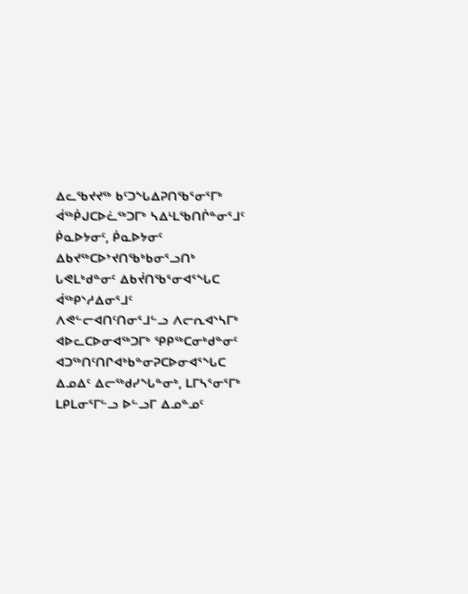ᐃᓚᖃᔪᔪᖅ ᑲᑦᑐᖓᐃᕈᑎᖃᕐᓂᕐᒥᒃ ᐋᖅᑮᒍᑕᐅᓛᖅᑐᒥᒃ ᓴᐃᒻᒪᖃᑎᒌᓐᓂᕐᒧᑦ ᑮᓇᐅᔭᓂᑦ, ᑮᓇᐅᔭᓂᑦ ᐃᑲᔪᖅᑕᐅᔾᔪᑎᖃᒃᑲᓂᕐᓗᑎᒃ ᒐᕙᒪᒃᑯᓐᓂᑦ ᐃᑲᔫᑎᖃᕐᓂᐊᕐᖓᑕ ᐋᖅᑭᔅᓱᐃᓂᕐᒧᑦ ᐱᕙᓪᓕᐊᑎᑦᑎᓂᕐᒧᓪᓗ ᐱᓕᕆᐊᔅᓴᒥᒃ ᐊᐅᓚᑕᐅᓂᐊᖅᑐᒥᒃ ᕿᑭᖅᑕᓂᒃᑯᓐᓂᑦ ᐊᑐᖅᑎᑦᑎᒋᐊᒃᑲᓐᓂᕈᑕᐅᓂᐊᕐᖓᑕ ᐃᓄᐃᑦ ᐃᓕᖅᑯᓯᖓᓐᓂᒃ, ᒪᒥᓴᕐᓂᕐᒥᒃ ᒪᑭᒪᓂᕐᒥᓪᓗ ᐅᓪᓗᒥ ᐃᓄᓐᓄᑦ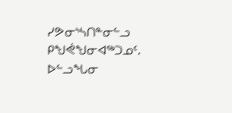ᓯᕗᓂᔅᓴᑎᓐᓂᓪᓗ ᑭᖑᕚᖑᓂᐊᖅᑐᓄᑦ.
ᐅᓪᓗᖓᓂ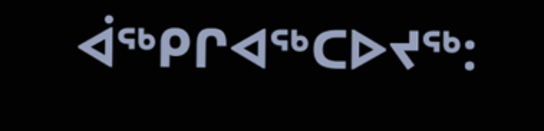ᐋᖅᑭᒋᐊᖅᑕᐅᔪᖅ: